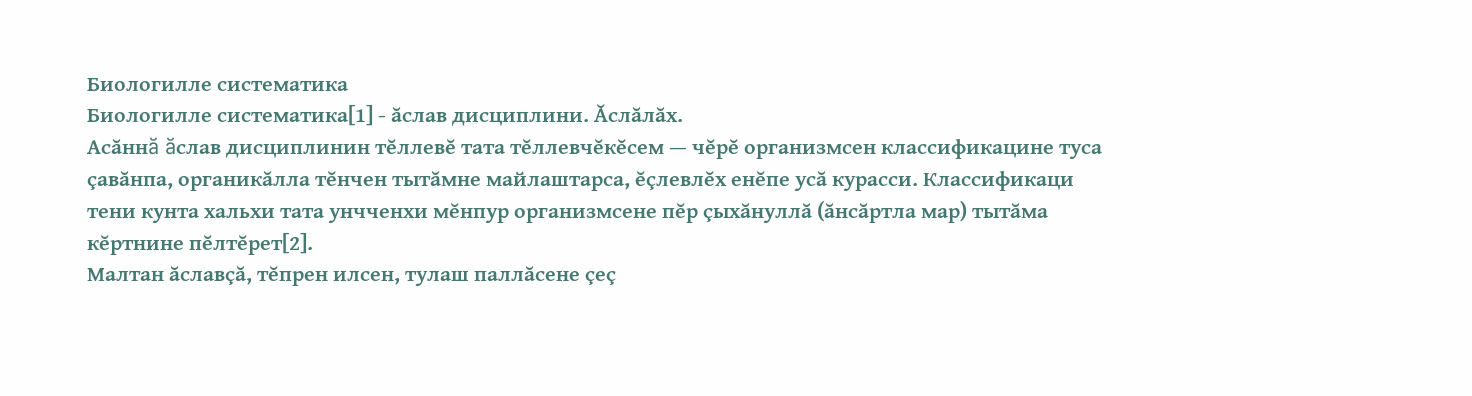Биологилле систематика
Биологилле систематика[1] - ăслав дисциплини. Ăслăлăх.
Асăннă ăслав дисциплинин тĕллевĕ тата тĕллевчĕкĕсем — чĕрĕ организмсен классификацине туса çавăнпа, органикăлла тĕнчен тытăмне майлаштарса, ĕçлевлĕх енĕпе усă курасси. Классификаци тени кунта хальхи тата унчченхи мĕнпур организмсене пĕр çыхăнуллă (ăнсăртла мар) тытăма кĕртнине пĕлтĕрет[2].
Малтан ăславçă, тĕпрен илсен, тулаш паллăсене çеç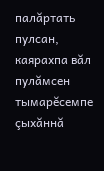палăртать пулсан, каярахпа вăл пулăмсен тымарĕсемпе çыхăннă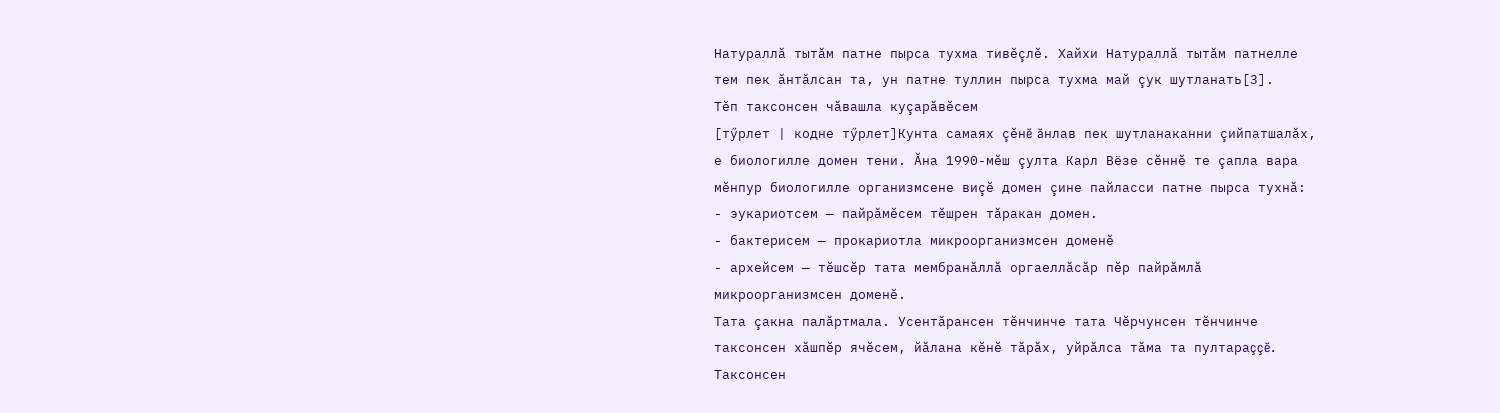Натураллă тытăм патне пырса тухма тивĕçлĕ. Хайхи Натураллă тытăм патнелле тем пек ăнтăлсан та, ун патне туллин пырса тухма май çук шутланать[3].
Тĕп таксонсен чăвашла куçарăвĕсем
[тӳрлет | кодне тӳрлет]Кунта самаях çĕнĕ ăнлав пек шутланаканни çийпатшалăх, е биологилле домен тени. Ăна 1990-мĕш çулта Карл Вёзе сĕннĕ те çапла вара мĕнпур биологилле организмсене виçĕ домен çине пайласси патне пырса тухнă:
- эукариотсем — пайрăмĕсем тĕшрен тăракан домен.
- бактерисем — прокариотла микроорганизмсен доменĕ
- архейсем — тĕшсĕр тата мембранăллă оргаеллăсăр пĕр пайрăмлă микроорганизмсен доменĕ.
Тата çакна палăртмала. Усентăрансен тĕнчинче тата Чĕрчунсен тĕнчинче таксонсен хăшпĕр ячĕсем, йăлана кĕнĕ тăрăх, уйрăлса тăма та пултараççĕ.
Таксонсен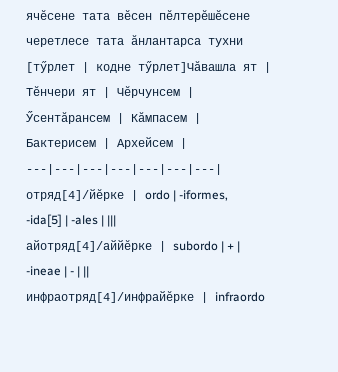ячĕсене тата вĕсен пĕлтерĕшĕсене черетлесе тата ăнлантарса тухни
[тӳрлет | кодне тӳрлет]Чăвашла ят | Тĕнчери ят | Чĕрчунсем | Ӳсентăрансем | Кăмпасем | Бактерисем | Архейсем |
---|---|---|---|---|---|---|
отряд[4]/йĕрке | ordo | -iformes, -ida[5] | -ales | |||
айотряд[4]/аййĕрке | subordo | + | -ineae | - | ||
инфраотряд[4]/инфрайĕрке | infraordo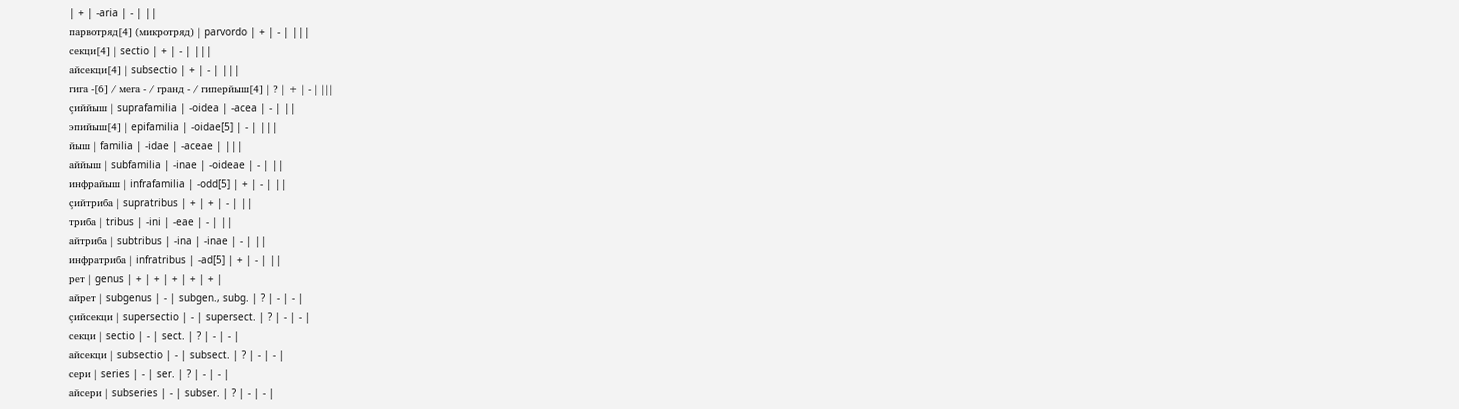| + | -aria | - | ||
парвотряд[4] (микротряд) | parvordo | + | - | |||
секци[4] | sectio | + | - | |||
айсекци[4] | subsectio | + | - | |||
гига -[6] / мега - / гранд - / гиперйыш[4] | ? | + | - | |||
çиййыш | suprafamilia | -oidea | -acea | - | ||
эпийыш[4] | epifamilia | -oidae[5] | - | |||
йыш | familia | -idae | -aceae | |||
аййыш | subfamilia | -inae | -oideae | - | ||
инфрайыш | infrafamilia | -odd[5] | + | - | ||
çийтриба | supratribus | + | + | - | ||
триба | tribus | -ini | -eae | - | ||
айтриба | subtribus | -ina | -inae | - | ||
инфратриба | infratribus | -ad[5] | + | - | ||
рет | genus | + | + | + | + | + |
айрет | subgenus | - | subgen., subg. | ? | - | - |
çийсекци | supersectio | - | supersect. | ? | - | - |
секци | sectio | - | sect. | ? | - | - |
айсекци | subsectio | - | subsect. | ? | - | - |
сери | series | - | ser. | ? | - | - |
айсери | subseries | - | subser. | ? | - | - |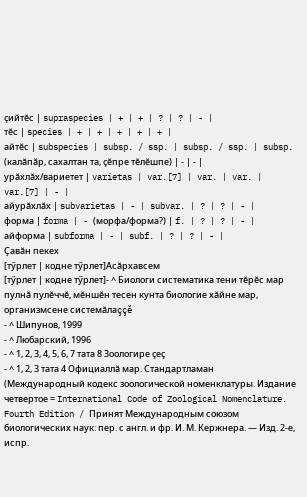çийтĕс | supraspecies | + | + | ? | ? | - |
тĕс | species | + | + | + | + | + |
айтĕс | subspecies | subsp. / ssp. | subsp. / ssp. | subsp. (калăпăр, сахалтан та, çĕпре тĕлĕшпе) | - | - |
урăхлăх/вариетет | varietas | var.[7] | var. | var. | var.[7] | - |
айурăхлăх | subvarietas | - | subvar. | ? | ? | - |
форма | forma | - (морфа/форма?) | f. | ? | ? | - |
айформа | subforma | - | subf. | ? | ? | - |
Çавăн пекех
[тӳрлет | кодне тӳрлет]Асăрхавсем
[тӳрлет | кодне тӳрлет]- ^ Биологи систематика тени тĕрĕс мар пулнă пулĕччĕ, мĕншĕн тесен кунта биологие хăйне мар, организмсене системăлаççĕ
- ^ Шипунов, 1999
- ^ Любарский, 1996
- ^ 1, 2, 3, 4, 5, 6, 7 тата 8 Зоологире çеç
- ^ 1, 2, 3 тата 4 Официаллă мар. Стандартламан (Международный кодекс зоологической номенклатуры. Издание четвертое = International Code of Zoological Nomenclature. Fourth Edition / Принят Международным союзом биологических наук: пер. с англ. и фр. И. М. Кержнера. — Изд. 2-е, испр.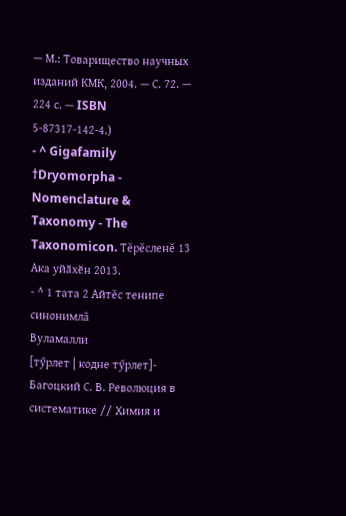— М.: Товарищество научных изданий КМК, 2004. — С. 72. — 224 с. — ISBN 5-87317-142-4.)
- ^ Gigafamily †Dryomorpha - Nomenclature & Taxonomy - The Taxonomicon. Тĕрĕсленĕ 13 Ака уйӑхӗн 2013.
- ^ 1 тата 2 Айтĕс тенипе синонимлă
Вуламалли
[тӳрлет | кодне тӳрлет]- Багоцкий С. В. Революция в систематике // Химия и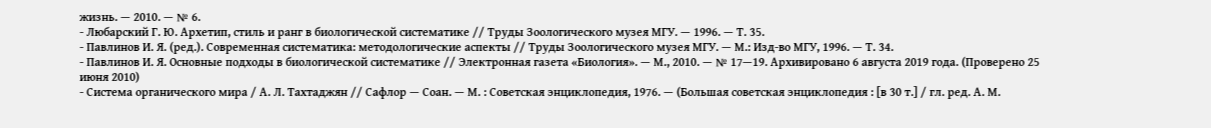жизнь. — 2010. — № 6.
- Любарский Г. Ю. Архетип, стиль и ранг в биологической систематике // Труды Зоологического музея МГУ. — 1996. — Т. 35.
- Павлинов И. Я. (ред.). Современная систематика: методологические аспекты // Труды Зоологического музея МГУ. — М.: Изд-во МГУ, 1996. — Т. 34.
- Павлинов И. Я. Основные подходы в биологической систематике // Электронная газета «Биология». — М., 2010. — № 17—19. Архивировано 6 августа 2019 года. (Проверено 25 июня 2010)
- Система органического мира / А. Л. Тахтаджян // Сафлор — Соан. — М. : Советская энциклопедия, 1976. — (Большая советская энциклопедия : [в 30 т.] / гл. ред. А. М.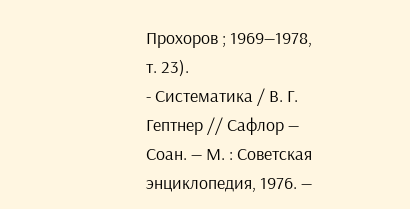Прохоров ; 1969—1978, т. 23).
- Систематика / В. Г. Гептнер // Сафлор — Соан. — М. : Советская энциклопедия, 1976. —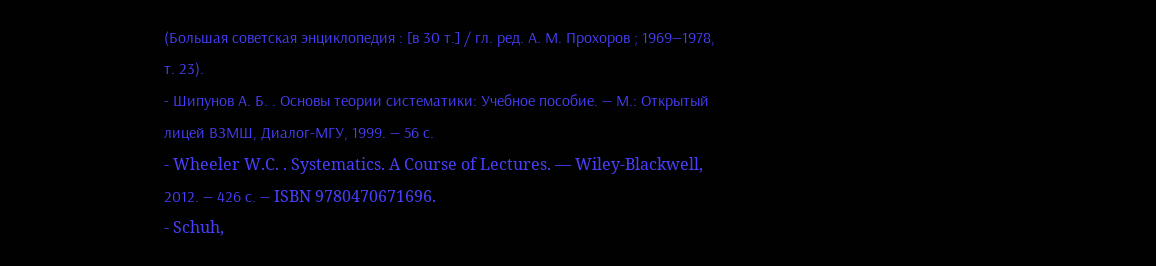(Большая советская энциклопедия : [в 30 т.] / гл. ред. А. М. Прохоров ; 1969—1978, т. 23).
- Шипунов А. Б. . Основы теории систематики: Учебное пособие. — М.: Открытый лицей ВЗМШ, Диалог-МГУ, 1999. — 56 с.
- Wheeler W.C. . Systematics. A Course of Lectures. — Wiley-Blackwell, 2012. — 426 с. — ISBN 9780470671696.
- Schuh,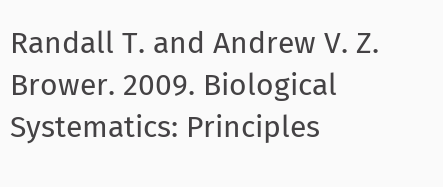Randall T. and Andrew V. Z. Brower. 2009. Biological Systematics: Principles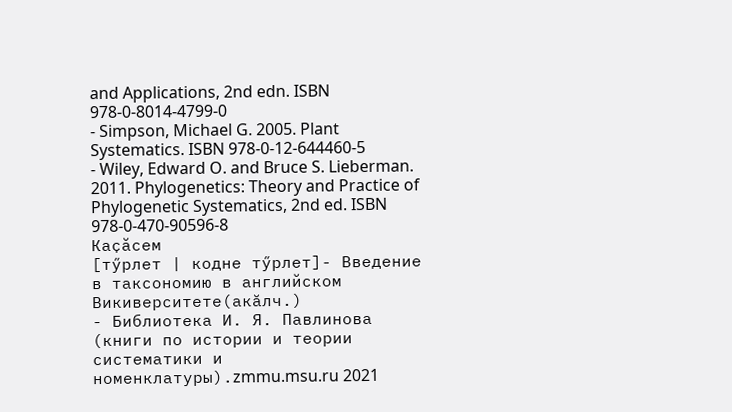and Applications, 2nd edn. ISBN 978-0-8014-4799-0
- Simpson, Michael G. 2005. Plant Systematics. ISBN 978-0-12-644460-5
- Wiley, Edward O. and Bruce S. Lieberman. 2011. Phylogenetics: Theory and Practice of Phylogenetic Systematics, 2nd ed. ISBN 978-0-470-90596-8
Каҫӑсем
[тӳрлет | кодне тӳрлет]- Введение в таксономию в английском Викиверситете(акăлч.)
- Библиотека И. Я. Павлинова (книги по истории и теории систематики и номенклатуры).zmmu.msu.ru 2021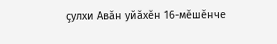ҫулхи Авӑн уйӑхӗн 16-мӗшӗнче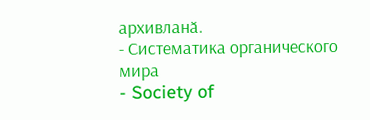архивланӑ.
- Систематика органического мира
- Society of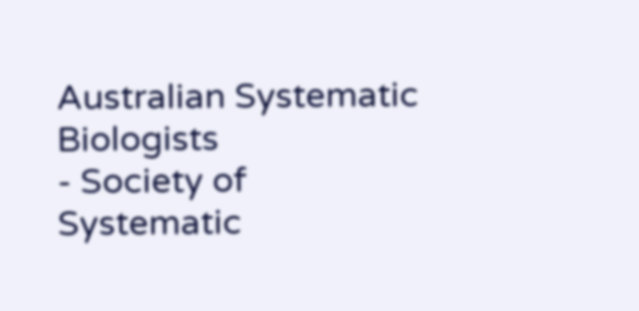Australian Systematic Biologists
- Society of Systematic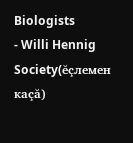Biologists
- Willi Hennig Society(ĕçлемен каçă)